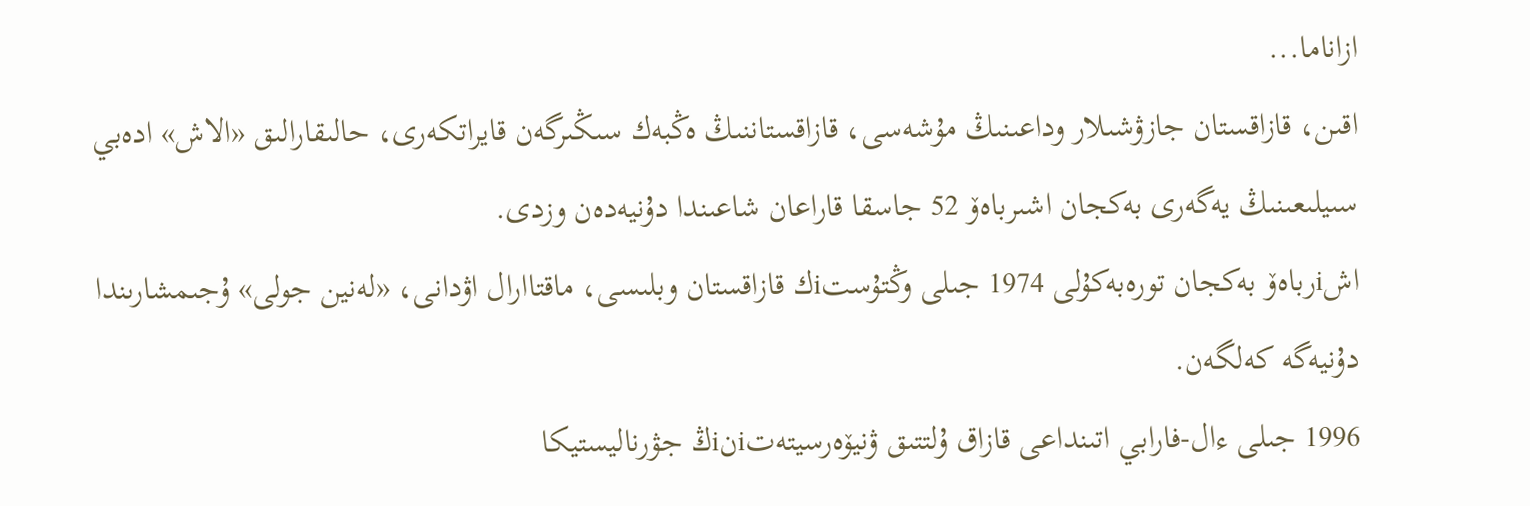ازاناما...
اقىن، قازاقستان جازۋشىلار وداعىنىڭ مۇشەسى، قازاقستاننىڭ ەڭبەك سىڭىرگەن قايراتكەرى، حالىقارالىق «الاش» ادەبي سىيلىعىنىڭ يەگەرى بەكجان اشىرباەۆ 52 جاسقا قاراعان شاعىندا دۇنيەدەن وزدى.
اشiرباەۆ بەكجان تورەبەكۇلى 1974 جىلى وڭتۇستiك قازاقستان وبلىسى، ماقتاارال اۋدانى، «لەنين جولى» ۇجىمشارىندا دۇنيەگە كەلگەن.
1996 جىلى ءال-فارابي اتىنداعى قازاق ۇلتتىق ۋنيۆەرسيتەتiنiڭ جۋرناليستيكا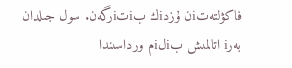فاكۋلتەتiن ۇزدiك بiتiرگەن. سول جىلدان بەرi اتالمىش بiلiم ورداسىندا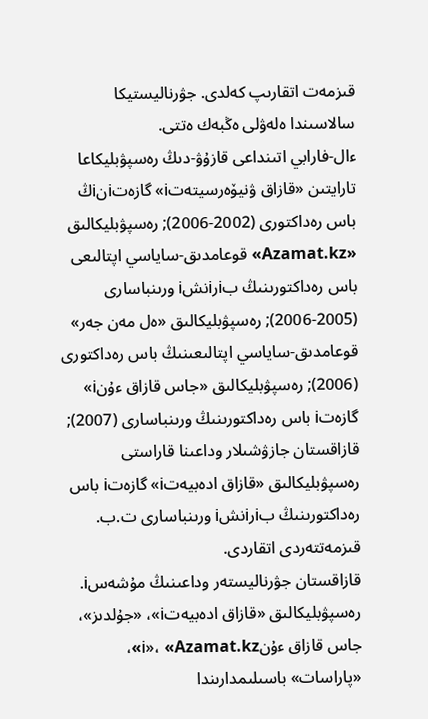قىزمەت اتقارىپ كەلدى. جۋرناليستيكا سالاسىندا ەلەۋلى ەڭبەك ەتتى.
ءال-فارابي اتىنداعى قازۇۋ-دىڭ رەسپۋبليكاعا تارايتىن «قازاق ۋنيۆەرسيتەتi» گازەتiنiڭ باس رەداكتورى (2002-2006); رەسپۋبليكالىق «Azamat.kz» قوعامدىق-ساياسي اپتالىعى باس رەداكتورىنىڭ بiرiنشi ورىنباسارى (2005-2006); رەسپۋبليكالىق «ەل مەن جەر» قوعامدىق-ساياسي اپتالىعىنىڭ باس رەداكتورى (2006); رەسپۋبليكالىق «جاس قازاق ءۇنi» گازەتi باس رەداكتورىنىڭ ورىنباسارى (2007); قازاقستان جازۋشىلار وداعىنا قاراستى رەسپۋبليكالىق «قازاق ادەبيەتi» گازەتi باس رەداكتورىنىڭ بiرiنشi ورىنباسارى ت.ب. قىزمەتتەردى اتقاردى.
قازاقستان جۋرناليستەر وداعىنىڭ مۇشەسi. رەسپۋبليكالىق «قازاق ادەبيەتi»، «جۇلدىز»، جاس قازاق ءۇنi»، «Azamat.kz»، «پاراسات» باسىلىمدارىندا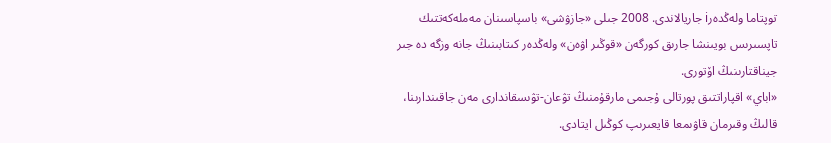توپتاما ولەڭدەرi جاريالاندى. 2008 جىلى «جازۋشى» باسپاسىنان مەملەكەتتىك تاپسىرىس بويىنشا جارىق كورگەن «قوڭىر اۋەن» ولەڭدەر كىتابىنىڭ جانە وزگە دە جىر جيناقتارىنىڭ اۆتورى.
«اباي» اقپاراتتىق پورتالى ۇجىمى مارقۇمنىڭ تۋعان-تۋىسقاندارى مەن جاقىندارىنا، قالىڭ وقىرمان قاۋىمعا قايعىرىپ كوڭىل ايتادى.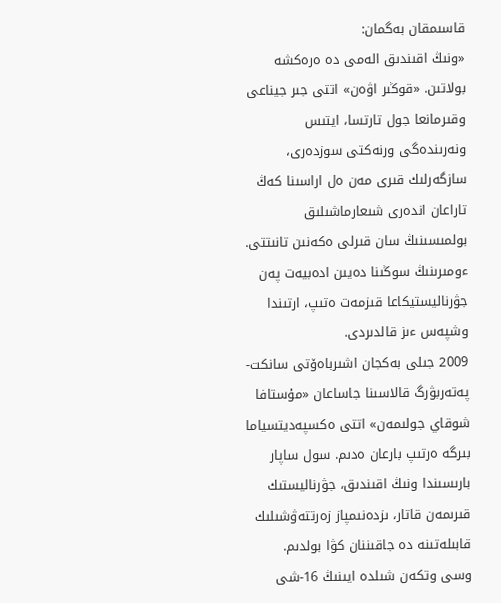قاسىمقان بەگمان:
«ونىڭ اقىندىق الەمى دە ەرەكشە بولاتىن. «قوڭىر اۋەن» اتتى جىر جيناعى وقىرمانعا جول تارتسا، ايتىس ونەرىندەگى ورنەكتى سوزدەرى، سازگەرلىك قىرى مەن ەل اراسىنا كەڭ تاراعان اندەرى شىعارماشىلىق بولمىسىنىڭ سان قىرلى ەكەنىن تانىتتى. ءومىرىنىڭ سوڭىنا دەيىن ادەبيەت پەن جۋرناليستيكاعا قىزمەت ەتىپ، ارتىندا وشپەس ءىز قالدىردى.
2009 جىلى بەكجان اشىرباەۆتى سانكت-پەتەربۋرگ قالاسىنا جاساعان «مۇستافا شوقاي جولىمەن» اتتى ەكسپەديتسياما بىرگە ەرتىپ بارعان ەدىم. سول ساپار بارىسىندا ونىڭ اقىندىق، جۋرناليستىك قىرىمەن قاتار، ىزدەنىمپاز زەرتتەۋشىلىك قابىلەتىنە دە جاقىننان كۋا بولدىم.
وسى وتكەن شىلدە ايىنىڭ 16-شى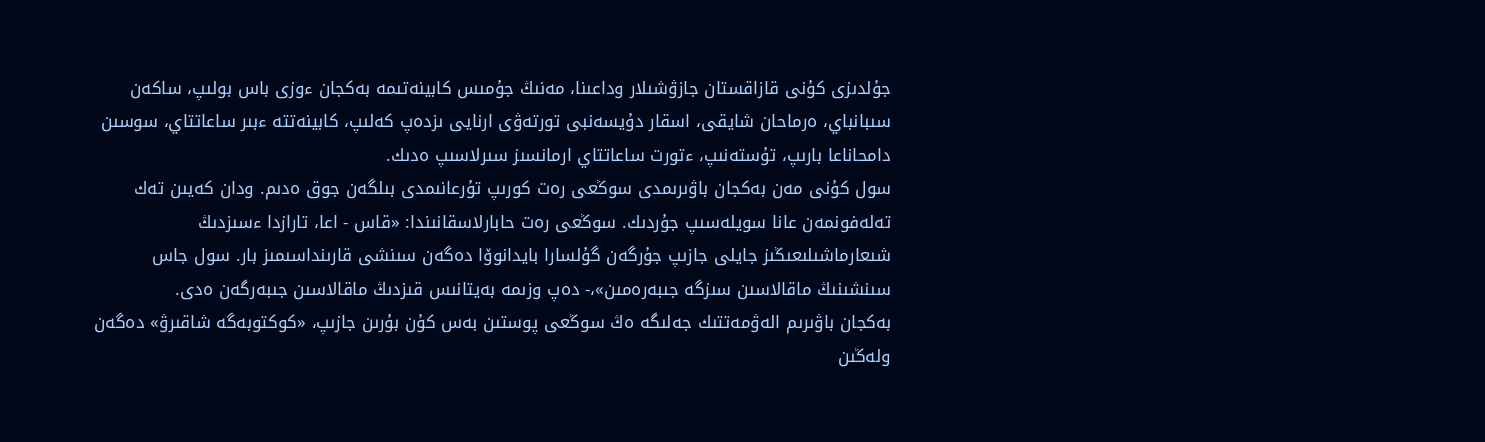جۇلدىزى كۇنى قازاقستان جازۋشىلار وداعىنا، مەنىڭ جۇمىس كابينەتىمە بەكجان ءوزى باس بولىپ، ساكەن سىبانباي، ەرماحان شايقى، اسقار دۇيسەنبى تورتەۋى ارنايى ىزدەپ كەلىپ، كابينەتتە ءبىر ساعاتتاي، سوسىن دامحاناعا بارىپ، تۇستەنىپ، ءتورت ساعاتتاي ارمانسىز سىرلاسىپ ەدىك.
سول كۇنى مەن بەكجان باۋىرىمدى سوڭعى رەت كورىپ تۇرعانىمدى بىلگەن جوق ەدىم. ودان كەيىن تەك تەلەفونمەن عانا سويلەسىپ جۇردىك. سوڭعى رەت حابارلاسقانىندا: «قاس - اعا، تارازدا ءسىزدىڭ شىعارماشىلىعىڭىز جايلى جازىپ جۇرگەن گۇلسارا بايدانوۆا دەگەن سىنشى قارىنداسىمىز بار. سول جاس سىنشىنىڭ ماقالاسىن سىزگە جىبەرەمىن»،- دەپ وزىمە بەيتانىس قىزدىڭ ماقالاسىن جىبەرگەن ەدى.
بەكجان باۋىرىم الەۋمەتتىك جەلىگە ەڭ سوڭعى پوستىن بەس كۇن بۇرىن جازىپ، «كوكتوبەگە شاقىرۋ» دەگەن ولەڭىن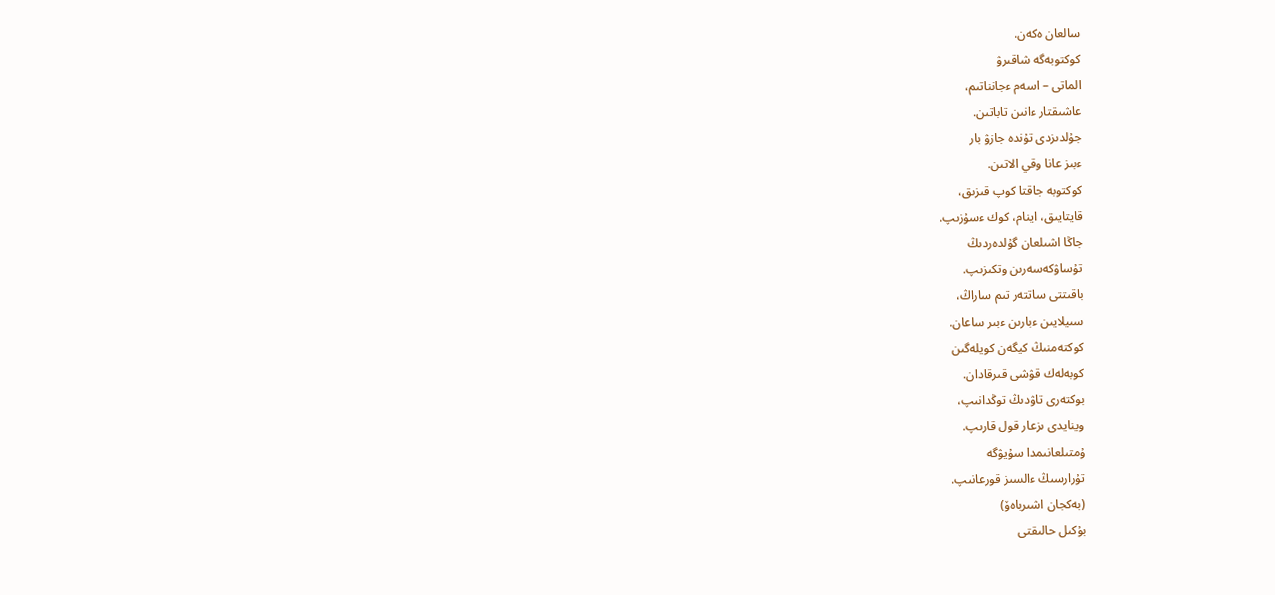سالعان ەكەن.
كوكتوبەگە شاقىرۋ
الماتى – اسەم ءجانناتىم،
عاشىقتار ءانىن تاباتىن.
جۇلدىزدى تۇندە جازۋ بار
ءبىز عانا وقي الاتىن.
كوكتوبە جاقتا كوپ قىزىق،
قايتايىق، اينام، كوك ءسۇزىپ.
جاڭا اشىلعان گۇلدەردىڭ
تۇساۋكەسەرىن وتكىزىپ.
باقىتتى ساتتەر تىم ساراڭ،
سىيلايىن ءبارىن ءبىر ساعان.
كوكتەمنىڭ كيگەن كويلەگىن
كوبەلەك قۋشى قىرقادان.
بوكتەرى تاۋدىڭ توڭدانىپ،
وينايدى ىزعار قول قارىپ.
ۇمتىلعانىمدا سۇيۋگە
تۇرارسىڭ ءالسىز قورعانىپ.
(بەكجان اشىرباەۆ)
بۇكىل حالىقتى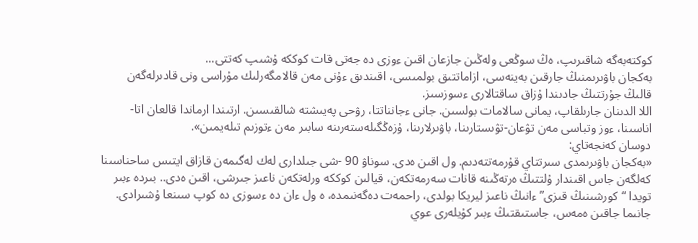كوكتەبەگە شاقىرىپ، ەڭ سوڭعى ولەڭىن جازعان اقىن ءوزى دە جەتى قات كوككە ۇشىپ كەتتى...
بەكجان باۋىرىمنىڭ جارقىن بەينەسى، ازاماتتىق بولمىسى، اقىندىق ءۇنى مەن قالامگەرلىك مۇراسى ونى قادىرلەگەن قالىڭ جۇرتتىڭ جادىندا ۇزاق ساقتالارى ءسوزسىز.
اللا الدىنان جارىلقاپ، يمانى سالامات بولسىن. جانى ءجانناتتا، رۋحى پەيىشتە شالقىسىن. ارتىندا ارماندا قالعان اتا-اناسىنا، ءوز وتباسى مەن تۋعان-تۋىستارىنا، باۋىرلارىنا، ۇزەڭگىلەستەرىنە سابىر مەن ءتوزىم تىلەيمىن».
دوسان كەنجەتاي:
«بەكجان باۋىرىمدى سىرتتاي قۇرمەتتەدىم. ول اقىن ەدى. سوناۋ 90 -شى جىلدارى لەك لەگىمەن قازاق ايتىس ساحناسىنا كەلگەن جاس اقىندار ۇلتتىڭ ەرتەڭىنە قانات سەرمەتكەن، قيالىن كوككە ورلەتكەن ناعىز جىرشى، اقىن ەدى.. بىردە ءبىر تويدا “كورشىنىڭ قىزى” ءانىڭ ناعىز ليريكا بولدى، راحمەت دەگەنىمدە، ە ول ءان دە ءسوزى دە كوپ سىنعا ۇشىرادى. جانىما جاقىن ەمەس، جاستىقتىڭ ءبىر كۇيلەرى عوي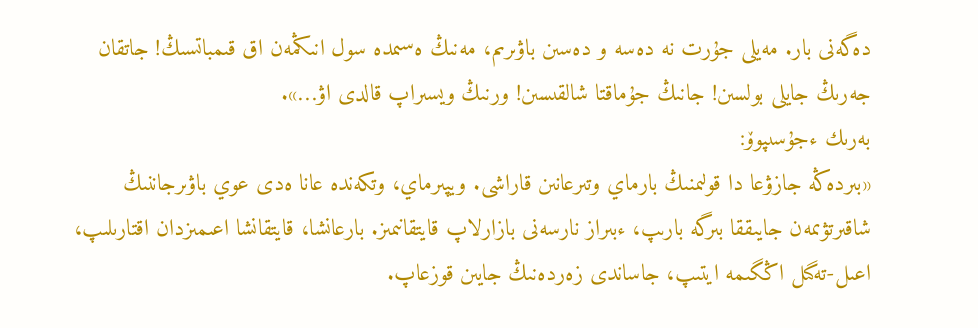دەگەنى بار. مەيلى جۇرت نە دەسە و دەسىن باۋىرىم، مەنىڭ ەسىمدە سول انىڭمەن اق قىمباتسىڭ! جاتقان جەرىڭ جايلى بولسىن! جانىڭ جۇماقتا شالقىسىن! ورنىڭ ويسىراپ قالدى اۋ…».
بەرىك ءجۇسىپوۆ:
«بىردەڭە جازۋعا دا قولىمنىڭ بارماي وتىرعانىن قاراشى. ويپىرماي، وتكەندە عانا ەدى عوي باۋىرجاننىڭ شاقىرتۋىمەن جايىققا بىرگە بارىپ، ءبىراز نارسەنى بازارلاپ قايتقانىمىز. بارعانشا، قايتقانشا اعىمىزدان اقتارىلىپ، اعىل-تەگىل اڭگىمە ايتىپ، جاساندى زەردەنىڭ جايىن قوزعاپ.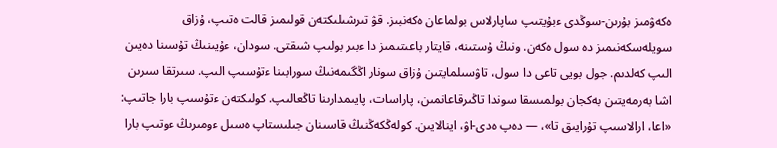ەكەۋمىز بۇرىن-سوڭدى ءبۇيتىپ ساپارلاس بولماعان ەكەنبىز. قۋ تىرشىلىكتەن قولىمىز قالت ەتىپ، ۇزاق سويلەسكەنىمىز دە سول ەكەن. ونىڭ ۇستىنە، قايتار باعىتىمىز دا ءبىر بولىپ شىقتى. سودان، ءۇيىنىڭ تۇسىنا دەيىن الىپ كەلدىم. جول بويى تاعى دا سول، تاۋسىلمايتىن ۇزاق سونار اڭگىمەنىڭ سورابىنا ءتۇسىپ الىپ. سىرتقا سىرىن اشا بەرمەيتىن بەكجان بولمىسقا سوندا تاڭىرقاعانمىن، پاراسات، پايىمدارىنا تاڭعالىپ. كولىكتەن ءتۇسىپ بارا جاتىپ: «اعا، ارالاسىپ تۇرايىق تا»، — دەپ ەدى-اۋ، اينالايىن. كولەڭكەڭنىڭ قاسىنان جىلىستاپ ەسىل ءومىرىڭ ءوتىپ بارا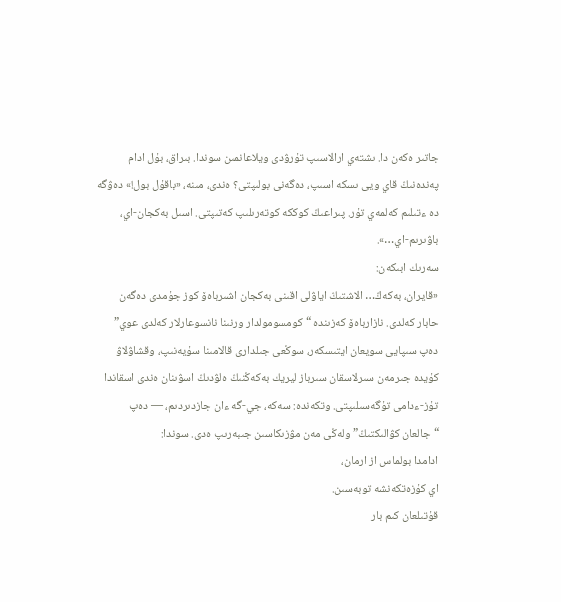جاتىر ەكەن دا. ىشتەي ارالاسىپ تۇرۋدى ويلاعانمىن سوندا. بىراق، بۇل ادام پەندەنىڭ قاي ويى ىسكە اسىپ، دەگەنى بولىپتى؟ ەندى، مىنە، «باقۇل بول!» دەۋگە دە ءتىلىم كەلمەي تۇر. پىراعىڭ كوككە كوتەرىلىپ كەتىپتى. اسىل بەكجان-اي، باۋىرىم-اي…».
سەرىك ابىكەن:
«قايران، بەكەڭ… الاشتىڭ اياۋلى اقىنى بەكجان اشىرباەۆ كوز جۇمدى دەگەن حابار كەلدى. نازارباەۆ كەزىندە “كومسومولدار ورنىنا نانسوعارلار كەلدى عوي” دەپ سىپايى سويعان ايتىسكەر، سوڭعى جىلدارى قالامىنا سۇيەنىپ، وقشاۋلاۋ كۇيدە جىرمەن سىرلاسقان سىرباز ليريك بەكەڭنىڭ ەلۋدىڭ اسۋىنان ەندى اسقاندا تۇز-ءدامى تۇگەسىلىپتى. وتكەندە: سەكە، جي-گە ءان جازدىردىم، — دەپ “جالعان كۋالىكتىڭ” ولەڭى مەن مۋزىكاسىن جىبەرىپ ەدى. سوندا:
ادامدا بولماس از ارمان،
اي كۇزەتكەنشە توبەسىن.
قۇتىلعان كىم بار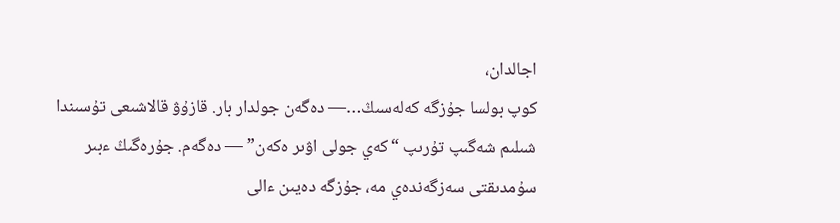اجالدان،
كوپ بولسا جۇزگە كەلەسىڭ…— دەگەن جولدار بار. قازۇۋ قالاشىعى تۇسىندا شىلىم شەگىپ تۇرىپ “كەي جولى اۋىر ەكەن” — دەگەم. جۇرەگىڭ ءبىر سۇمدىقتى سەزگەندەي مە، جۇزگە دەيىن ءالى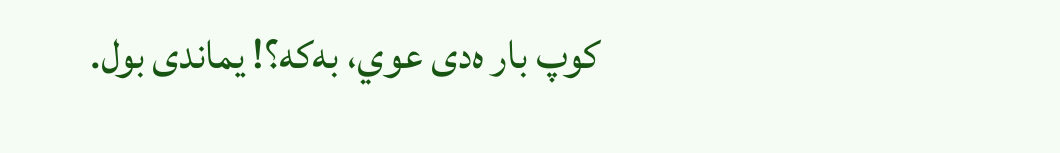كوپ بار ەدى عوي، بەكە؟! يماندى بول.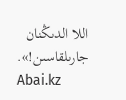اللا الدىڭنان جارىلقاسىن!».
Abai.kz